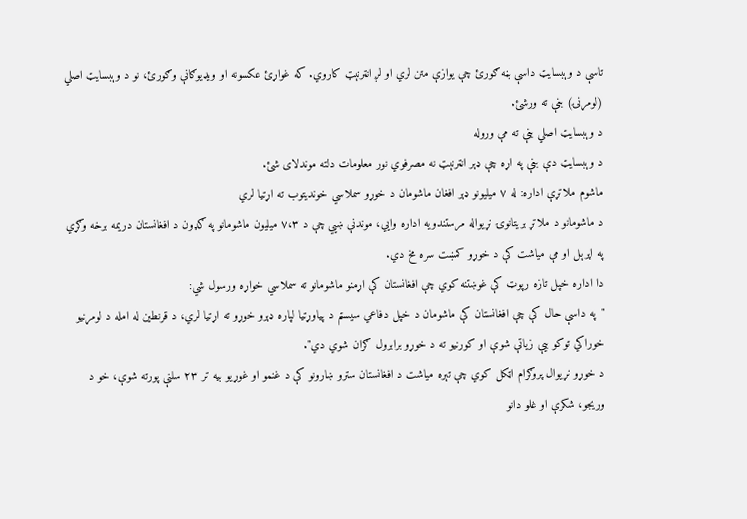تاسې د وېبسایټ داسې بڼه ګورئ چې یوازې متن لري او لږ انټرنېټ کاروي. که غواړئ عکسونه او ویډیوګانې وګورئ، نو د وېبسایټ اصلي (لومړنۍ) بڼې ته ورشئ.
د وېبسایټ اصلي بڼې ته مې وروله
د وېبسایټ دې بڼې په اړه چې ډېر انټرنېټ نه مصرفوي نور معلومات دلته موندلای شئ.
ماشوم ملاتړې اداره: له ۷ میلیونو ډېر افغان ماشومان د خوړو سملاسي خوندیتوب ته اړتیا لري
د ماشومانو د ملاتړ بریتانوۍ نړیواله مرستندویه اداره وایي، موندنې ښيي چې د ۷،۳ میلیون ماشومانو په ګډون د افغانستان دریمه برخه وګړي په اپرېل او مې میاشت کې د خوړو کمښت سره مخ دي.
دا اداره خپل تازه رپوټ کې غوښتنه کوي چې افغانستان کې اړمنو ماشومانو ته سملاسي خواړه ورسول شي:
"په داسې حال کې چې افغانستان کې ماشومان د خپل دفاعي سیستم د پیاوړتیا لپاره ډېرو خوړو ته اړتیا لري، د قرنطین له امله د لومړنیو خوراکي توکو بیې زیاتې شوې او کورنیو ته د خوړو برابرول ګران شوي دي".
د خوړو نړیوال پروګرام اټکل کوي چې تېره میاشت د افغانستان سترو ښارونو کې د غنمو او غوړیو بیه تر ۲۳ سلنې پورته شوې، خو د وریجو، شکرې او غلو دانو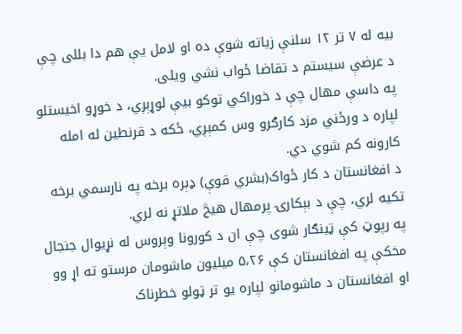بیه له ۷ تر ۱۲ سلنې زیاته شوې ده او لامل یې هم دا بللی چې د عرضې سیستم د تقاضا ځواب نشي ویلی.
په داسې مهال چې د خوراکي توکو بیې لوړېږي، د خوړو اخیستلو لپاره د ورځني مزد کارګرو وس کمېږي، ځکه د قرنطین له امله کارونه کم شوي دي.
د افغانستان د کار ځواک(بشري قوې) ډېره برخه په نارسمي برخه تکیه لري، چې د بېکارۍ پرمهال هیڅ ملاتړ نه لري.
په رپوټ کې ټینګار شوی چې ان د کورونا وېروس له نړیوال جنجال مخکې په افغانستان کې ۵،۲۶ میلیون ماشومان مرستو ته اړ وو او افغانستان د ماشومانو لپاره یو تر ټولو خطرناک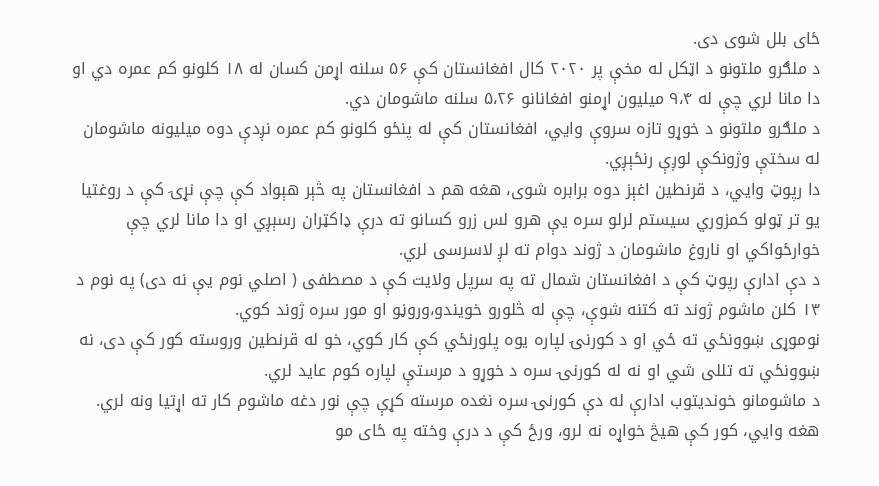ځای بلل شوی دی.
د ملګرو ملتونو د اټکل له مخې پر ۲۰۲۰ کال افغانستان کې ۵۶ سلنه اړمن کسان له ۱۸ کلونو کم عمره دي او دا مانا لري چې له ۹،۴ میلیون اړمنو افغانانو ۵،۲۶ سلنه ماشومان دي.
د ملګرو ملتونو د خوړو تازه سروې وايي، افغانستان کې له پنځو کلونو کم عمره نږدې دوه میلیونه ماشومان له سختې وژونکې لوږې رنځېږي.
دا رپوټ وايي، د قرنطین اغېز دوه برابره شوی، هغه هم د افغانستان په څېر هېواد کې چې نړۍ کې د روغتیا یو تر ټولو کمزوري سیستم لرلو سره یې هرو لس زرو کسانو ته درې ډاکټران رسېږي او دا مانا لري چې خوارځواکي او ناروغ ماشومان د ژوند دوام ته لږ لاسرسی لري.
د دې ادارې رپوټ کې د افغانستان شمال ته په سرپل ولایت کې د مصطفی ( اصلي نوم یې نه دی) په نوم د ۱۳ کلن ماشوم ژوند ته کتنه شوې، چې له څلورو خویندو،وروڼو او مور سره ژوند کوي.
نوموړی ښوونځي ته ځي او د کورنۍ لپاره یوه پلورنځي کې کار کوي، خو له قرنطین وروسته کور کې دی، نه ښوونځي ته تللی شي او نه له کورنۍ سره د خوړو د مرستې لپاره کوم عاید لري.
د ماشومانو خوندیتوب ادارې له دې کورنۍ سره نغده مرسته کړې چې نور دغه ماشوم کار ته اړتیا ونه لري.
هغه وايي، کور کې هیڅ خواړه نه لرو، ورځ کې د درې وخته په ځای مو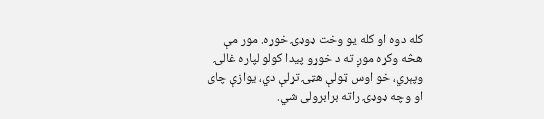کله دوه او کله یو وخت ډوډۍ خوړه. مور مې هڅه وکړه موږ ته د خوړو پیدا کولو لپاره غالۍ وپېري، خو اوس ټولې هټۍ تړلې دي، یوازې چای او وچه ډوډۍ راته برابرولی شي.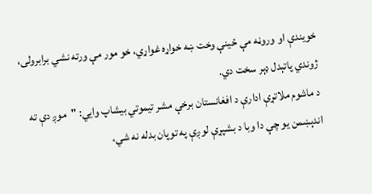خویندې او وروڼه مې ځینې وخت ښه خواړه غواړي، خو مور مې ورته نشي برابرولی، ژوندي پاتېدل ډېر سخت دي.
د ماشوم ملاتړې ادارې د افغانستان برخې مشر تیموتي بیشاپ وايي: "موږ دې ته اندېښمن یو چې دا وبا د بشپړې لوږې په توپان بدله نه شي،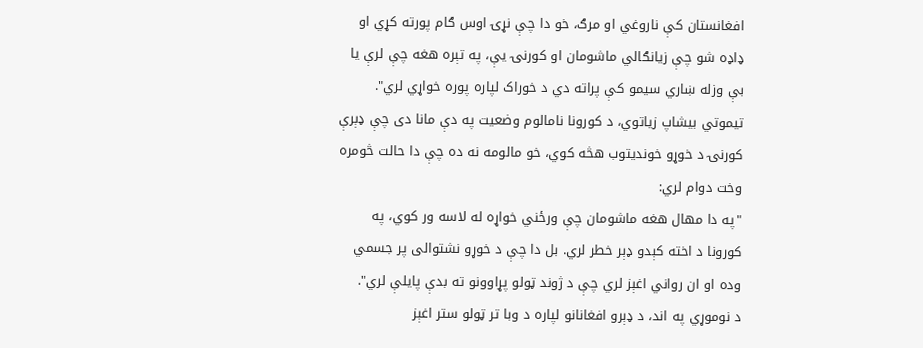افغانستان کې ناروغي او مرګ، خو دا چې نړۍ اوس ګام پورته کړي او ډاډه شو چې زیانګالي ماشومان او کورنۍ یې، په تېره هغه چې لرې یا بې وزله ښاري سیمو کې پراته دي د خوراک لپاره پوره خواړي لري".
تیموتي بیشاپ زیاتوي، د کورونا نامالوم وضعیت په دې مانا دی چې ډېرې کورنۍ د خوړو خوندیتوب هڅه کوي، خو مالومه نه ده چې دا حالت څومره وخت دوام لري:
"په دا مهال هغه ماشومان چې ورځني خواړه له لاسه ور کوي، په کورونا د اخته کېدو ډېر خطر لري. بل دا چې د خوړو نشتوالی پر جسمي وده او ان رواني اغېز لري چې د ژوند ټولو پړاوونو ته بدې پایلې لري".
د نوموړي په اند، د ډېرو افغانانو لپاره د وبا تر ټولو ستر اغېز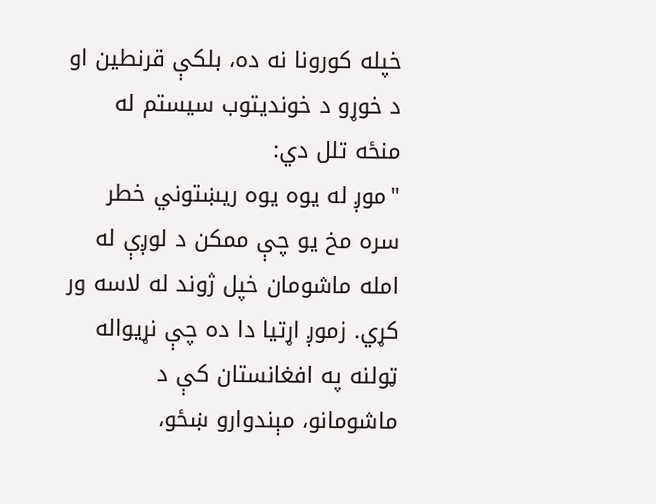خپله کورونا نه ده، بلکې قرنطین او د خوړو د خوندیتوب سیستم له منځه تلل دي:
"موږ له یوه یوه ریښتوني خطر سره مخ یو چې ممکن د لوږې له امله ماشومان خپل ژوند له لاسه ور کړي. زموږ اړتیا دا ده چې نړیواله ټولنه په افغانستان کې د ماشومانو، مېندوارو ښځو،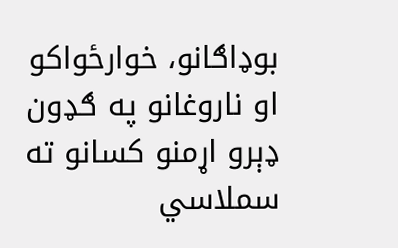بوډاګانو، خوارځواکو او ناروغانو په ګډون ډېرو اړمنو کسانو ته سملاسي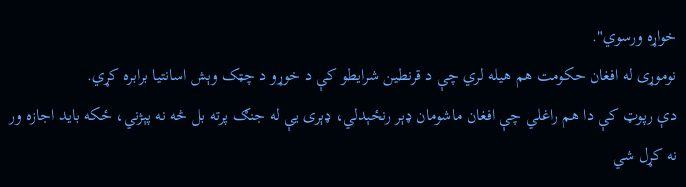خواړه ورسوي".
نوموړی له افغان حکومت هم هیله لري چې د قرنطین شرایطو کې د خوړو د چټک وېش اسانتیا برابره کړي.
دې رپوټ کې دا هم راغلي چې افغان ماشومان ډېر رنځېدلي، ډېری یې له جنګ پرته بل څه نه پېژني، ځکه باید اجازه ور نه کړل شي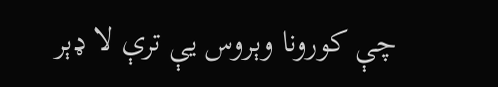چې کورونا وېروس یې ترې لا ډېر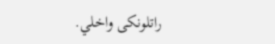راتلونکی واخلي.